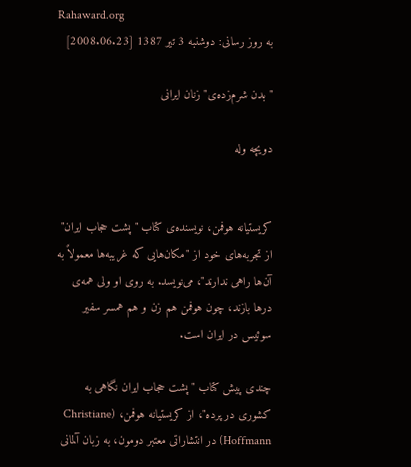Rahaward.org
به روز رسانی: دوشنبه 3 تیر 1387 [2008.06.23]

"بدن شرم‌زده‌ى" زنان ايرانى

دویچه وله


كريستيانه هوفمن، نويسنده‌ى كتاب "پشت‌ حجاب ايران" از تجربه‌هاى خود از "مكان‌هايى كه غريبه‌ها معمولاً به آن‌ها راهى ندارند"، مى‌نويسد. به روى او ولى همه‌ى درها بازند، چون هوفمن هم زن و هم همسر سفير سوئيس در ايران است.

چندى پيش كتاب "پشت‌ حجاب ايران نگاهى به كشورى در پرده"، از كريستيانه هوفمن، (Christiane Hoffmann) در انتشاراتى معتبر دومون، به زبان آلمانى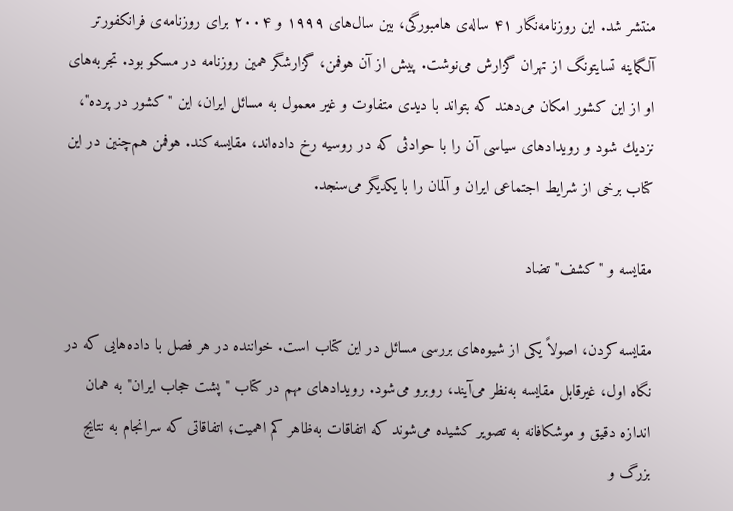منتشر شد. اين روزنامه‌نگار ۴۱ ساله‌ى هامبورگى، بين سال‌هاى ۱۹۹۹ و ۲۰۰۴ براى روزنامه‌ى فرانكفورتر آلگماينه تسايتونگ از تهران گزارش مى‌نوشت. پيش از آن هوفمن، گزارشگر همين روزنامه در مسكو بود. تجربه‌هاى او از اين كشور امكان مى‌دهند كه بتواند با ديدى متفاوت و غير معمول به مسائل ايران، اين "كشور در پرده"، نزديك شود و رويدادهاى سياسى آن را با حوادثى كه در روسيه رخ داده‌اند‌، مقايسه كند. هوفمن هم‌چنين در اين كتاب برخى از شرايط اجتماعى ايران و آلمان را با يكديگر مى‌سنجد.

مقايسه و "كشف" تضاد

مقايسه كردن، اصولاً يكى از شيوه‌هاى بررسى مسائل در اين كتاب است. خواننده در هر فصل با داده‌هايى كه در نگاه اول، غيرقابل مقايسه به‌نظر مى‌آيند، روبرو مى‌شود. رويدادهاى مهم در كتاب "پشت‌ حجاب ايران" به همان اندازه دقيق و موشكافانه به تصوير كشيده مى‌شوند كه اتفاقات به‌ظاهر كم اهميت؛ اتفاقاتى كه سرانجام به نتايج بزرگ و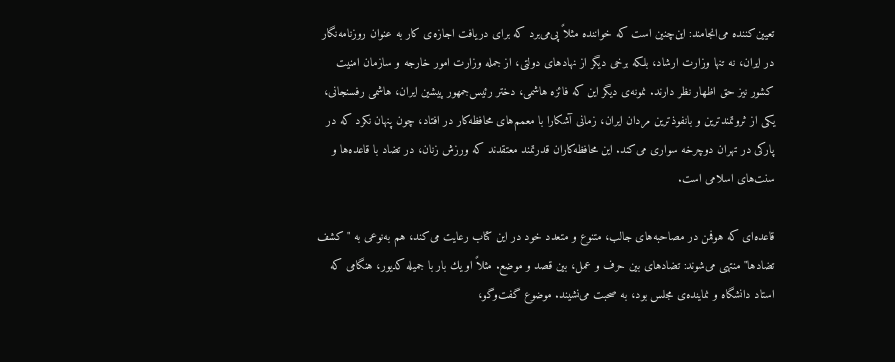تعيين‌كننده مى‌انجامند: اين‌چنين است كه خواننده مثلاً پى‌مى‌برد كه براى دريافت اجازه‌ى كار به عنوان روزنامه‌نگار در ايران، نه تنها وزارت ارشاد، بلكه برخى ديگر از نهادهاى دولتى، از جمله وزارت امور خارجه و سازمان امنيت كشور نيز حق اظهار نظر دارند. نمونه‌ى ديگر اين كه فائزه هاشمى، دختر رئيس‌جمهور پيشين ايران، هاشمى رفسنجانى، يكى از ثروتمندترين و بانفوذترين مردان ايران، زمانى آشكارا با معمم‌هاى محافظه‌كار در افتاد، چون پنهان نكرد كه در پاركى در تهران دوچرخه سوارى مى‌كند. اين محافظه‌كاران قدرتمند معتقدند كه ورزش زنان، در تضاد با قاعده‌ها و سنت‌هاى اسلامى است.

قاعده‌اى كه هوفمن در مصاحبه‌هاى جالب، متنوع و متعدد خود در اين كتاب رعايت مى‌كند، هم به‌نوعى به "كشف تضادها" منتهى مى‌شوند: تضادهاى بين حرف و عمل، بين قصد و موضع. مثلاً او يك بار با جميله كديور، هنگامى كه استاد دانشگاه و نماينده‌ى مجلس بود، به صحبت مى‌نشيند. موضوع گفت‌وگو،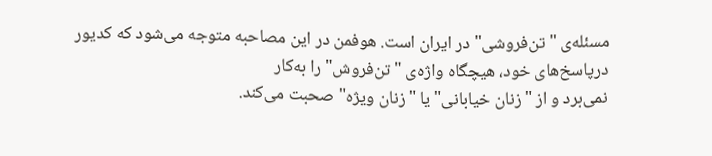مسئله‌ى "تن‌فروشى" در ايران است. هوفمن در اين مصاحبه متوجه مى‌شود كه كديور درپاسخ‌هاى خود، هيچگاه واژه‌ى "تن‌فروش" را به‌كار
نمى‌برد و از "زنان خيابانى" يا "زنان ويژه" صحبت مى‌كند.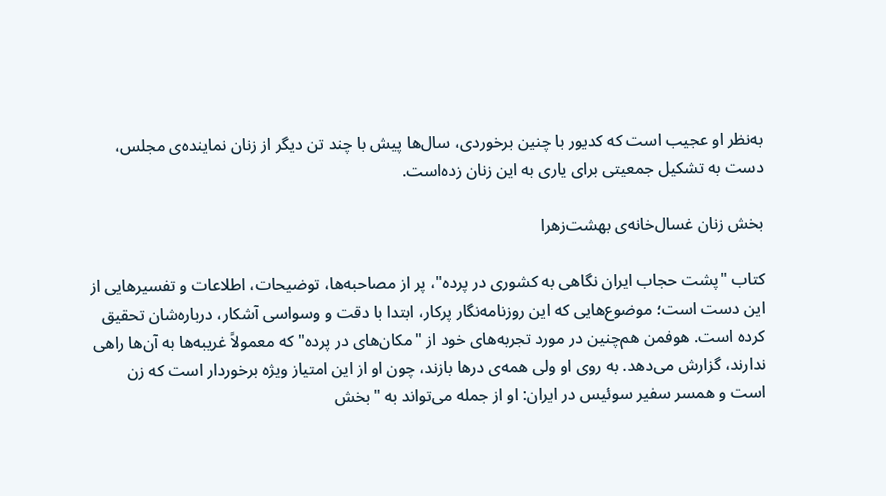به‌نظر او عجيب است كه كديور با چنين برخوردى، ‌‌‌سال‌ها پيش با چند تن ديگر از زنان نماينده‌ى مجلس، دست به تشكيل جمعيتى براى يارى به اين زنان زده‌است.

بخش زنان غسال‌‌خانه‌ى بهشت‌زهرا

كتاب "پشت‌ حجاب ايران نگاهى به كشورى در پرده"، پر از مصاحبه‌ها، توضيحات، اطلاعات و تفسيرهايى از اين دست است؛ موضوع‌هايى كه اين روزنامه‌نگار پركار، ابتدا با دقت و وسواسى آشكار، درباره‌شان تحقيق كرده است. هوفمن هم‌چنين در مورد تجربه‌هاى خود از "مكان‌هاى در پرده" كه معمولاً غريبه‌ها به آن‌ها راهى ندارند، گزارش مى‌دهد. به روى او ولى همه‌ى درها بازند، چون او از اين امتياز ويژه برخوردار است كه زن است و همسر سفير سوئيس در ايران: او از جمله مى‌تواند به "بخش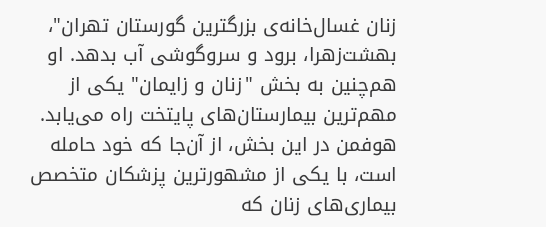زنان غسال‌‌خانه‌ى بزرگترين گورستان تهران"، بهشت‌زهرا، برود و سروگوشى آب بدهد. او هم‌چنين به بخش‌ "زنان و زايمان" يكى از مهم‌ترين بيمارستان‌هاى پايتخت راه مى‌يابد. هوفمن در اين بخش، از آن‌جا كه خود حامله است، با يكى از مشهورترين پزشكان متخصص بيمار‌ى‌هاى زنان كه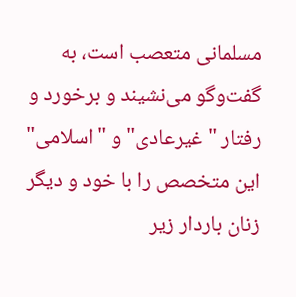مسلمانى متعصب است، به گفت‌وگو مى‌نشيند و برخورد و رفتار "غيرعادى" و "اسلامى" اين متخصص را با خود و ديگر زنان باردار زير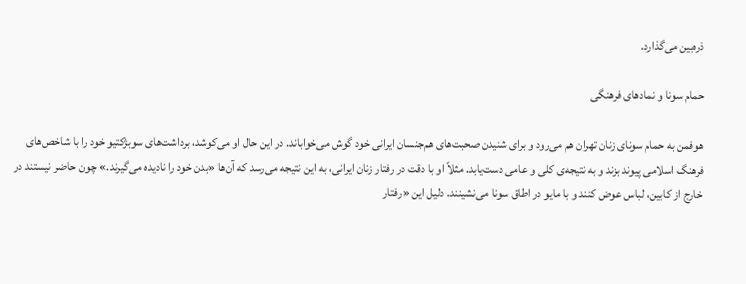ذره‌بين مى‌گذارد.

حمام سونا و نمادهاى فرهنگى

هوفمن به حمام سوناى زنان تهران هم مى‌رود و براى شنيدن صحبت‌هاى هم‌جنسان ايرانى خود گوش‌ مى‌خواباند. در اين حال او مى‌كوشد، برداشت‌هاى سوبژكتيو خود را با شاخص‌هاى فرهنگ اسلامى پيوند بزند و به نتيجه‌ى كلى و عامى دست‌يابد. مثلاً او با دقت در رفتار زنان ايرانى، به اين نتيجه مى‌رسد كه آن‌ها «بدن خود را ناديده مى‌گيرند.» چون حاضر نيستند در خارج از كابين، لباس عوض ‌كنند و با مايو در اطاق سونا مى‌نشينند. دليل اين «رفتار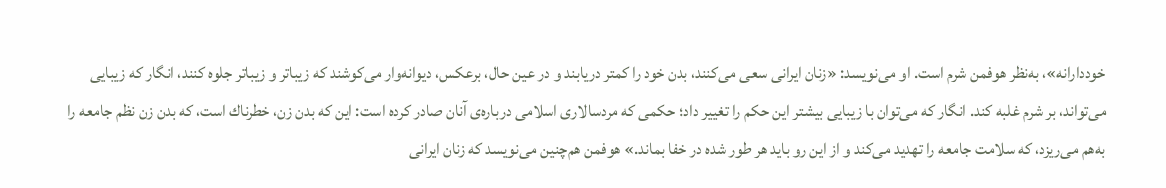خوددارانه»، به‌نظر هوفمن شرم است. او مى‌نويسد: «زنان ايرانى سعى مى‌كنند، بدن خود را كمتر دريابند و در عين حال، برعكس، ديوانه‌‌وار مى‌كوشند كه زيباتر و زيباتر جلوه كنند، انگار كه زيبايى مى‌تواند، بر شرم غلبه كند. انگار كه مى‌توان با زيبايى‌ بيشتر اين حكم را تغيير داد؛ حكمى كه مرد‌سالارى اسلامى درباره‌ى آنان صادر كرده است: اين كه بدن زن، خطرناك است، كه بدن زن نظم جامعه را به‌هم مى‌ريزد، كه سلامت جامعه را تهديد مى‌كند و از اين رو بايد هر طور شده در خفا بماند.» هوفمن هم‌چنين مى‌نويسد كه زنان ايرانى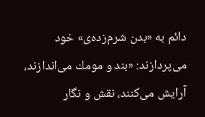دائم به «بدن شرم‌زده‌ى» خود مى‌پردازند: «بند و مومك مى‌اندازند، آرايش مى‌كنند، نقش و نگار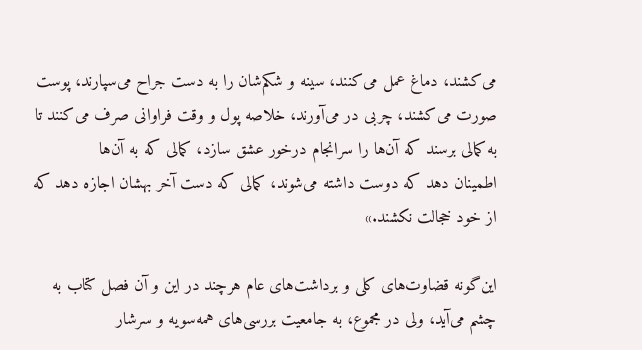مى‌كشند، دماغ عمل مى‌كنند، سينه و شكم‌شان را به دست جراح مى‌‌سپارند، پوست صورت مى‌كشند، چربى در مى‌آورند، خلاصه پول و وقت فراوانى صرف مى‌كنند تا به كمالى برسند كه آن‌ها را سرانجام درخور عشق‌ ‌سازد، كمالى كه به آن‌ها اطمينان ‌دهد كه دوست داشته مى‌شوند، كمالى كه دست آخر بهشان اجازه ‌دهد كه از خود خجالت نكشند.»

اين‌گونه قضاوت‌هاى كلى و برداشت‌هاى عام هرچند در اين و آن فصل كتاب به چشم مى‌آيد، ولى در مجموع، به جامعيت بررسى‌هاى‌ همه‌سويه و سرشار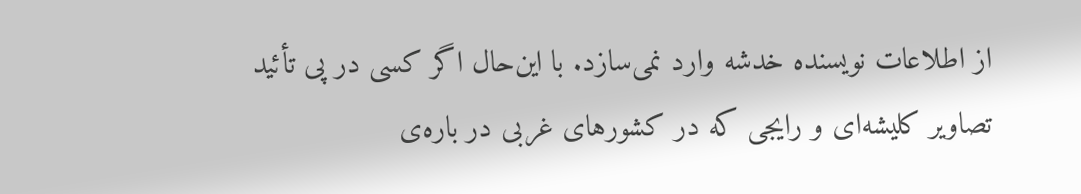از اطلاعات نويسنده خدشه وارد نمى‌سازد. با اين‌حال اگر كسى در پى تأئيد تصاوير كليشه‌اى و رايجى كه در كشورهاى غربى در باره‌ى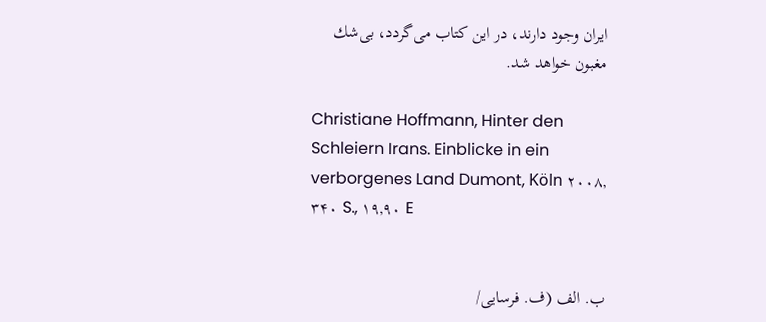ايران وجود دارند، در اين كتاب مى‌گردد، بى‌شك مغبون خواهد شد.

Christiane Hoffmann, Hinter den Schleiern Irans. Einblicke in ein verborgenes Land Dumont, Köln ۲۰۰۸, ۳۴۰ S., ۱۹,۹۰ E


ب. الف (ف. فرسايى/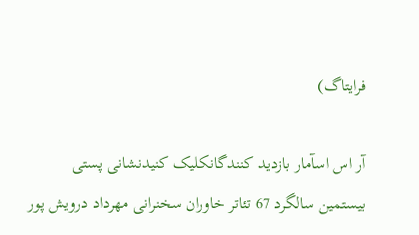فرايتاگ)

آر اس اسآمار بازديد کنندگانکليک کنيدنشانی پستی
بيستمين سالگرد 67 تئاتر خاوران سخنرانی مهرداد درويش پور